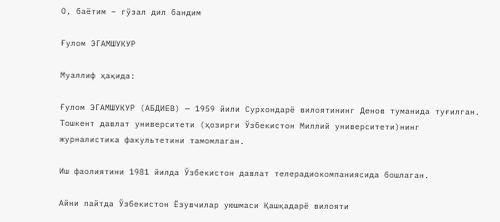О, баётим – гўзал дил бандим

Ғулом ЭГАМШУКУР

Муаллиф ҳақида:

Ғулом ЭГАМШУКУР (АБДИЕВ) — 1959 йили Сурхондарё вилоятининг Денов туманида туғилган. Тошкент давлат университети (ҳозирги Ўзбекистон Миллий университети)нинг журналистика факультетини тамомлаган.

Иш фаолиятини 1981 йилда Ўзбекистон давлат телерадиокомпаниясида бошлаган.

Айни пайтда Ўзбекистон Ёзувчилар уюшмаси Қашқадарё вилояти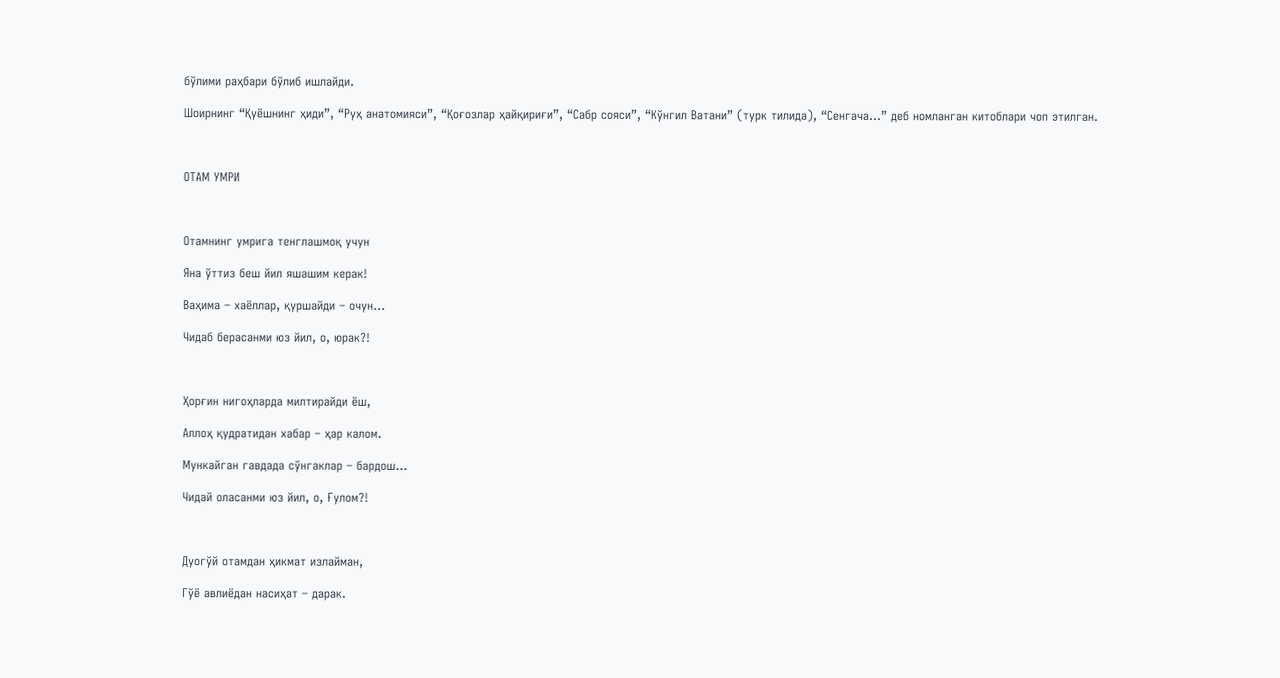бўлими раҳбари бўлиб ишлайди.

Шоирнинг “Қуёшнинг ҳиди”, “Руҳ анатомияси”, “Қоғозлар ҳайқириғи”, “Сабр сояси”, “Кўнгил Ватани” (турк тилида), “Сенгача…” деб номланган китоблари чоп этилган.



ОТАМ УМРИ



Отамнинг умрига тенглашмоқ учун

Яна ўттиз беш йил яшашим керак!

Ваҳима – хаёллар, қуршайди – очун…

Чидаб берасанми юз йил, о, юрак?!



Ҳорғин нигоҳларда милтирайди ёш,

Аллоҳ қудратидан хабар – ҳар калом.

Мункайган гавдада сўнгаклар – бардош…

Чидай оласанми юз йил, о, Ғулом?!



Дуогўй отамдан ҳикмат излайман,

Гўё авлиёдан насиҳат – дарак.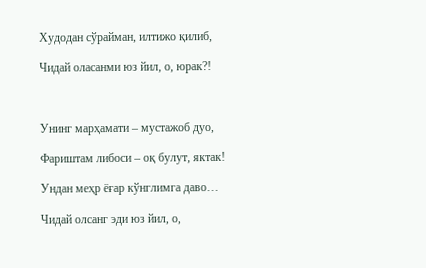Худодан сўрайман, илтижо қилиб,

Чидай оласанми юз йил, о, юрак?!



Унинг марҳамати – мустажоб дуо,

Фариштам либоси – оқ булут, яктак!

Ундан меҳр ёғар кўнглимга даво…

Чидай олсанг эди юз йил, о,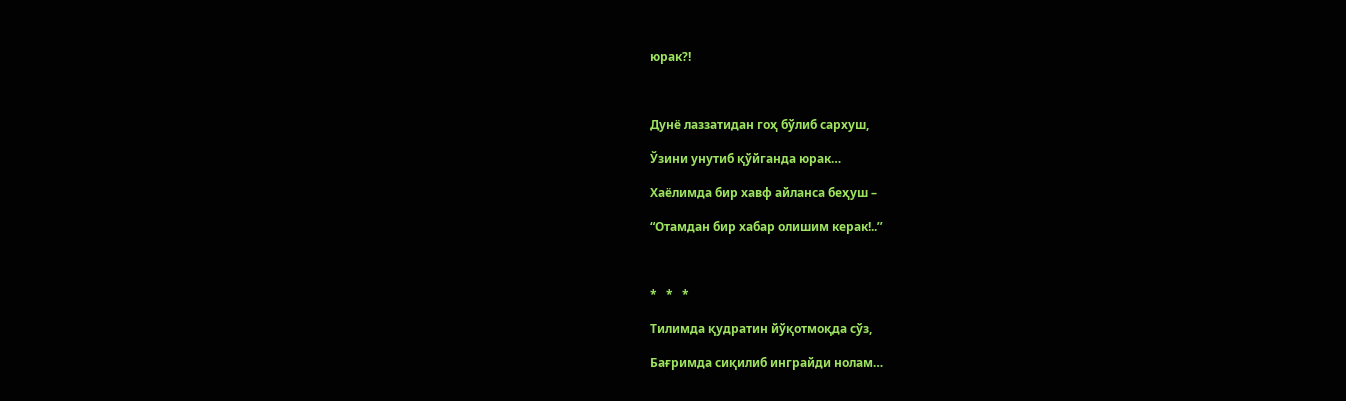юрак?!



Дунё лаззатидан гоҳ бўлиб сархуш,

Ўзини унутиб қўйганда юрак…

Хаёлимда бир хавф айланса беҳуш –

“Отамдан бир хабар олишим керак!..’’



*   *   *

Тилимда қудратин йўқотмоқда сўз,

Бағримда сиқилиб инграйди нолам…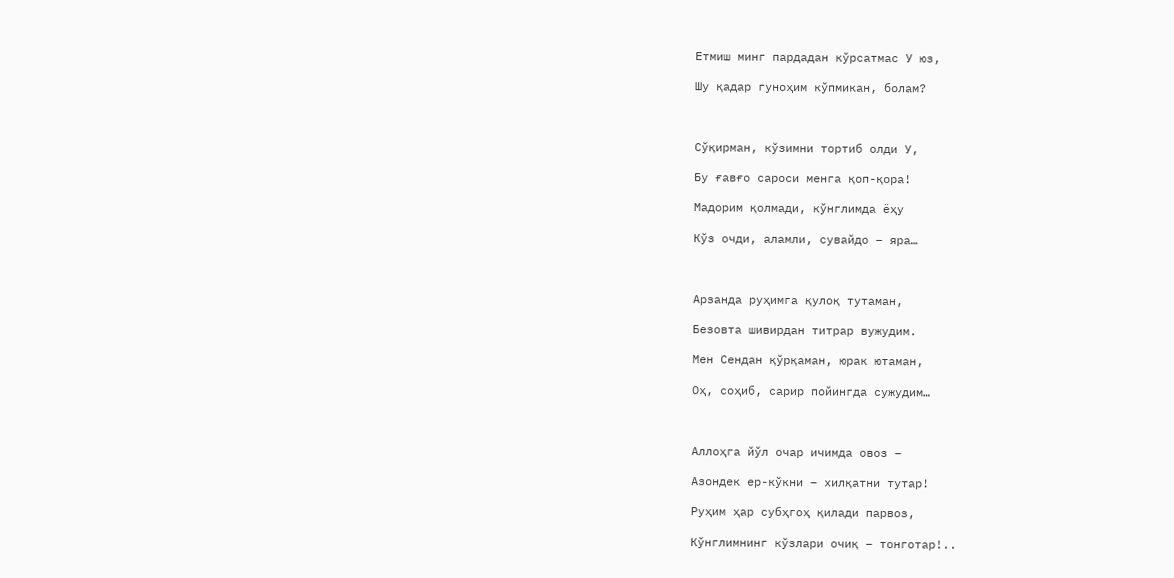Етмиш минг пардадан кўрсатмас У юз,

Шу қадар гуноҳим кўпмикан, болам?



Сўқирман, кўзимни тортиб олди У,

Бу ғавғо сароси менга қоп-қора!

Мадорим қолмади, кўнглимда ёҳу

Кўз очди, аламли, сувайдо – яра…



Арзанда руҳимга қулоқ тутаман,

Безовта шивирдан титрар вужудим.

Мен Сендан қўрқаман, юрак ютаман,

Оҳ, соҳиб, сарир пойингда сужудим…



Аллоҳга йўл очар ичимда овоз –

Азондек ер-кўкни – хилқатни тутар!

Руҳим ҳар субҳгоҳ қилади парвоз,

Кўнглимнинг кўзлари очиқ – тонготар!..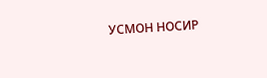УСМОН НОСИР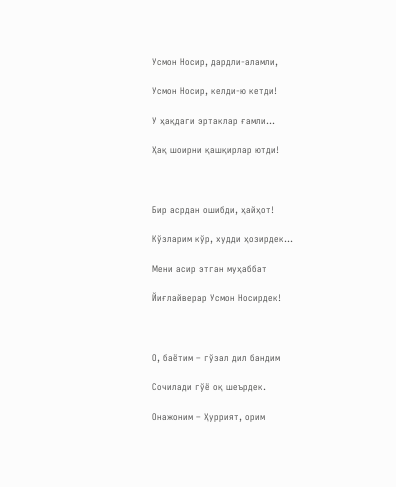Усмон Носир, дардли-аламли,

Усмон Носир, келди-ю кетди!

У ҳақдаги эртаклар ғамли…

Ҳақ шоирни қашқирлар ютди!



Бир асрдан ошибди, ҳайҳот!

Кўзларим кўр, худди ҳозирдек…

Мени асир этган муҳаббат

Йиғлайверар Усмон Носирдек!



О, баётим – гўзал дил бандим

Сочилади гўё оқ шеърдек.

Онажоним – Ҳуррият, орим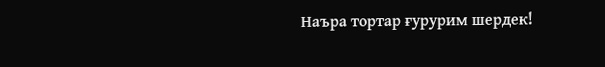Наъра тортар ғурурим шердек!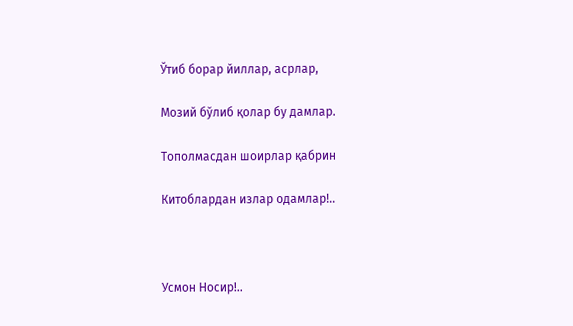Ўтиб борар йиллар, асрлар,

Мозий бўлиб қолар бу дамлар.

Тополмасдан шоирлар қабрин

Китоблардан излар одамлар!..



Усмон Носир!..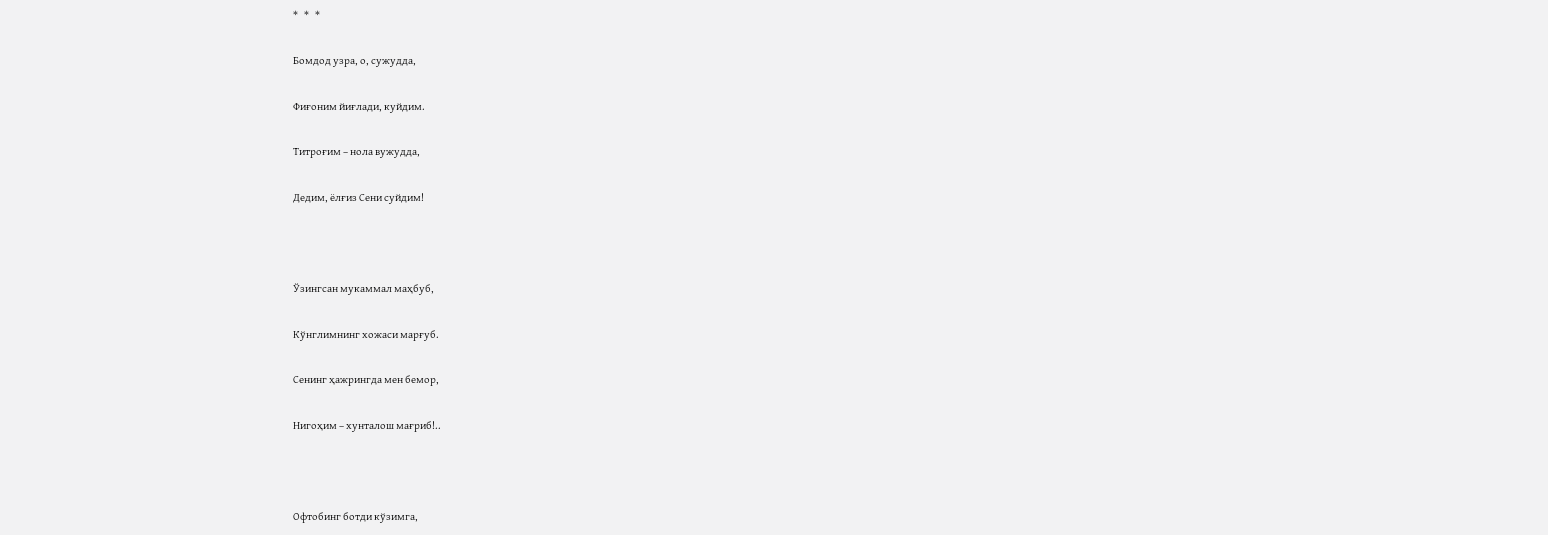*   *   *

Бомдод узра, о, сужудда,

Фиғоним йиғлади, куйдим.

Титроғим – нола вужудда,

Дедим, ёлғиз Сени суйдим!



Ўзингсан мукаммал маҳбуб,

Кўнглимнинг хожаси марғуб.

Сенинг ҳажрингда мен бемор,

Нигоҳим – хунталош мағриб!..



Офтобинг ботди кўзимга,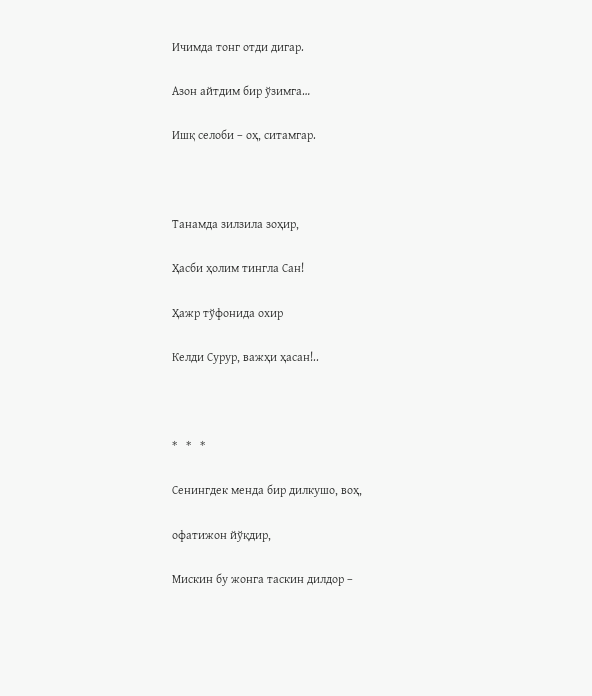Ичимда тонг отди дигар.

Азон айтдим бир ўзимга…

Ишқ селоби – оҳ, ситамгар.



Танамда зилзила зоҳир,

Ҳасби ҳолим тингла Сан!

Ҳажр тўфонида охир

Келди Сурур, важҳи ҳасан!..



*   *   *

Сенингдек менда бир дилкушо, воҳ,

офатижон йўқдир,

Мискин бу жонга таскин дилдор –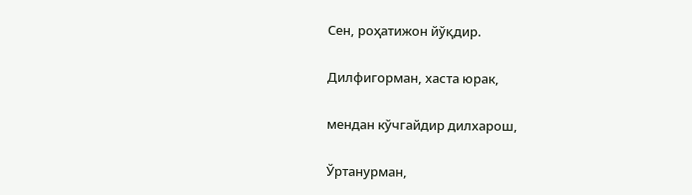Сен, роҳатижон йўқдир.

Дилфигорман, хаста юрак,

мендан кўчгайдир дилхарош,

Ўртанурман,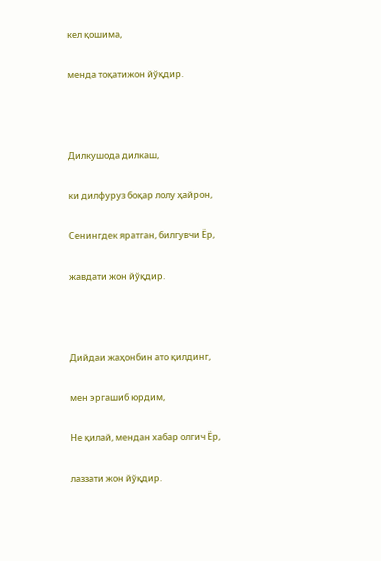кел қошима,

менда тоқатижон йўқдир.



Дилкушода дилкаш,

ки дилфуруз боқар лолу ҳайрон,

Сенингдек яратган, билгувчи Ёр,

жавдати жон йўқдир.



Дийдаи жаҳонбин ато қилдинг,

мен эргашиб юрдим,

Не қилай, мендан хабар олгич Ёр,

лаззати жон йўқдир.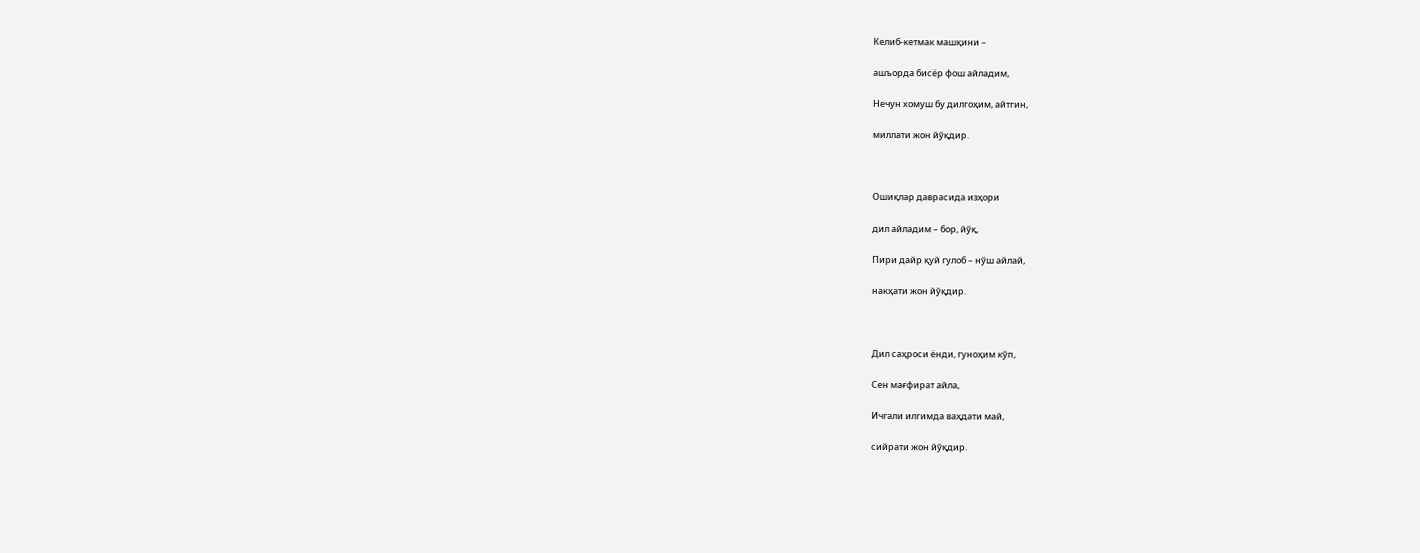Келиб-кетмак машқини –

ашъорда бисёр фош айладим,

Нечун хомуш бу дилгоҳим, айтгин,

миллати жон йўқдир.



Ошиқлар даврасида изҳори

дил айладим – бор, йўқ,

Пири дайр қуй гулоб – нўш айлай,

накҳати жон йўқдир.



Дил саҳроси ёнди, гуноҳим кўп,

Сен мағфират айла,

Ичгали илгимда ваҳдати май,

сийрати жон йўқдир.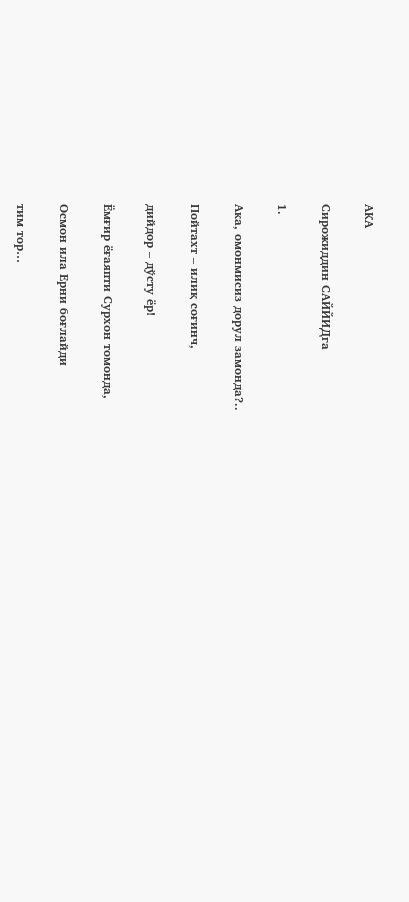АКА

Сирожиддин САЙЙИДга

1.

Ака, омонмисиз дорул замонда?..

Пойтахт – илиқ соғинч,

дийдор – дўсту ёр!

Ёмғир ёғаяпти Сурхон томонда,

Осмон ила Ерни боғлайди

тим тор…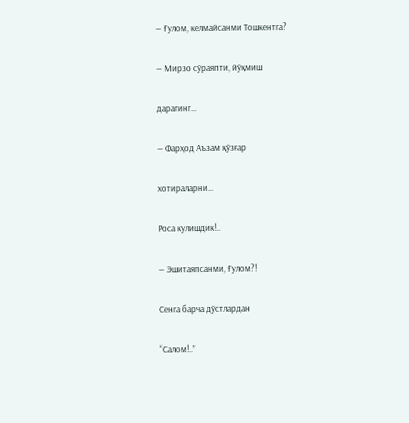— Ғулом, келмайсанми Тошкентга?

— Мирзо сўраяпти, йўқмиш

дарагинг…

— Фарҳод Аъзам қўзғар

хотираларни…

Роса кулишдик!..

— Эшитаяпсанми, Ғулом?!

Сенга барча дўстлардан

“Салом!..”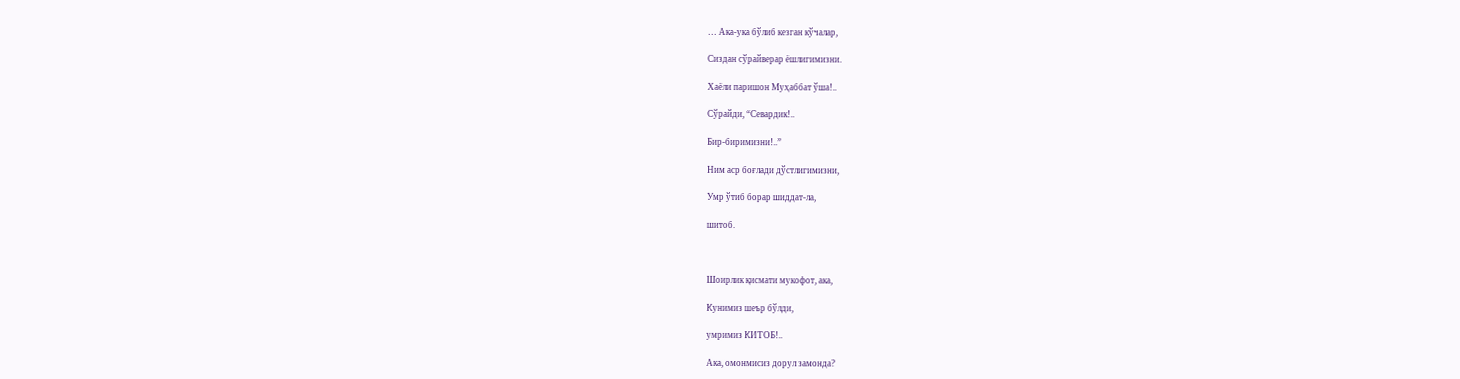… Ака-ука бўлиб кезган кўчалар,

Сиздан сўрайверар ёшлигимизни.

Хаёли паришон Муҳаббат ўша!..

Сўрайди, “Севардик!..

Бир-биримизни!..”

Ним аср боғлади дўстлигимизни,

Умр ўтиб борар шиддат-ла,

шитоб.



Шоирлик қисмати мукофот, ака,

Кунимиз шеър бўлди,

умримиз КИТОБ!..

Ака, омонмисиз дорул замонда?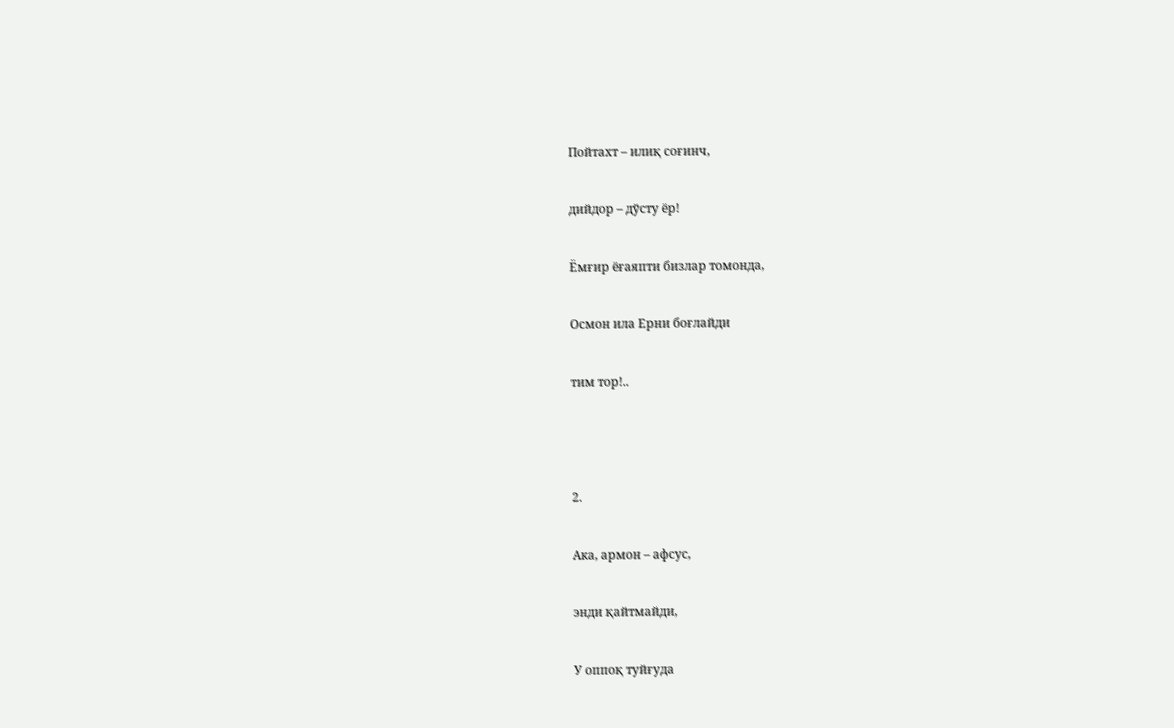Пойтахт – илиқ соғинч,

дийдор – дўсту ёр!

Ёмғир ёғаяпти бизлар томонда,

Осмон ила Ерни боғлайди

тим тор!..



2.

Ака, армон – афсус,

энди қайтмайди,

У оппоқ туйғуда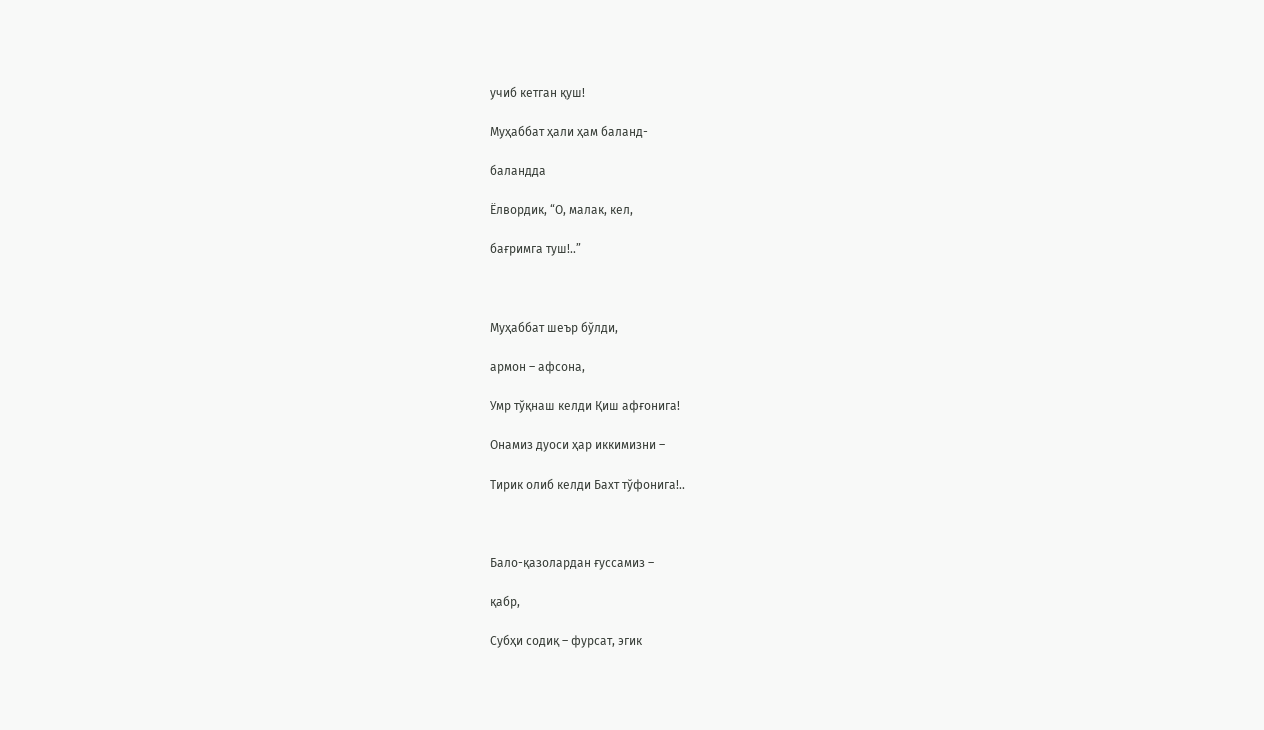учиб кетган қуш!

Муҳаббат ҳали ҳам баланд-

баландда

Ёлвордик, “О, малак, кел,

бағримга туш!..”



Муҳаббат шеър бўлди,

армон – афсона,

Умр тўқнаш келди Қиш афғонига!

Онамиз дуоси ҳар иккимизни –

Тирик олиб келди Бахт тўфонига!..



Бало-қазолардан ғуссамиз –

қабр,

Субҳи содиқ – фурсат, эгик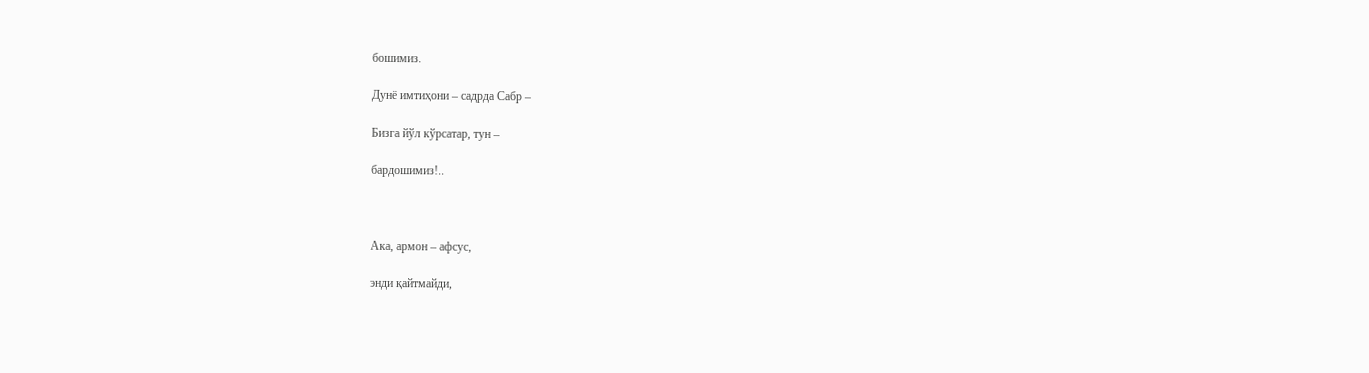бошимиз.

Дунё имтиҳони – садрда Сабр –

Бизга йўл кўрсатар, тун –

бардошимиз!..



Ака, армон – афсус,

энди қайтмайди,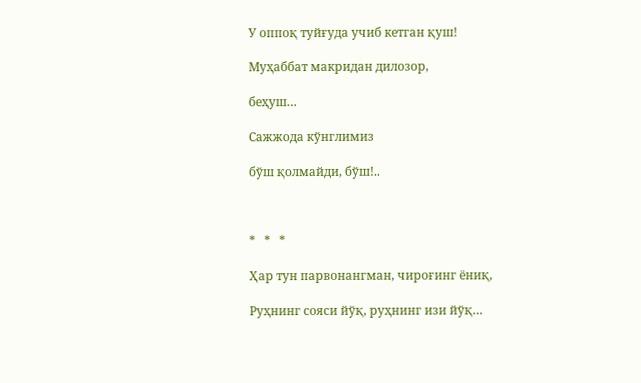У оппоқ туйғуда учиб кетган қуш!

Муҳаббат макридан дилозор,

беҳуш…

Сажжода кўнглимиз

бўш қолмайди, бўш!..



*   *   *

Ҳар тун парвонангман, чироғинг ёниқ,

Руҳнинг сояси йўқ, руҳнинг изи йўқ…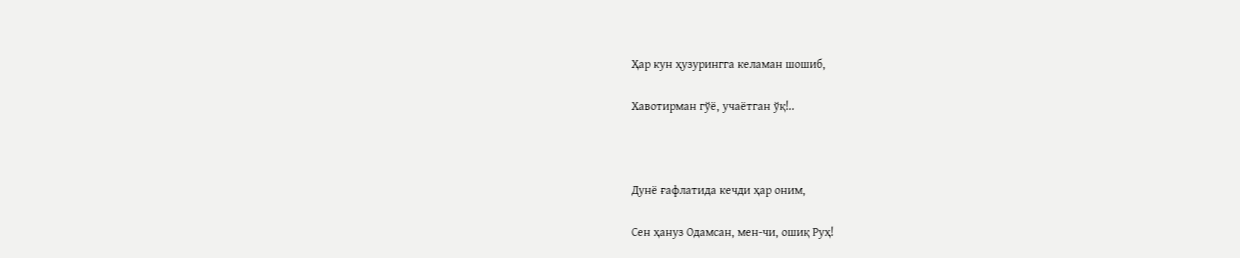Ҳар кун ҳузурингга келаман шошиб,

Хавотирман гўё, учаётган ўқ!..



Дунё ғафлатида кечди ҳар оним,

Сен ҳануз Одамсан, мен-чи, ошиқ Руҳ!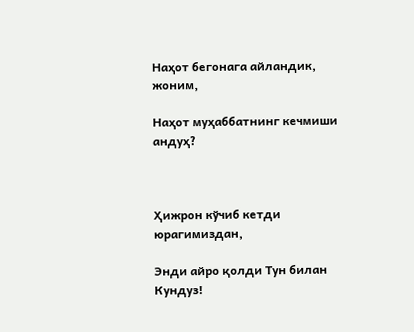Наҳот бегонага айландик, жоним,

Наҳот муҳаббатнинг кечмиши андуҳ?



Ҳижрон кўчиб кетди юрагимиздан,

Энди айро қолди Тун билан Кундуз!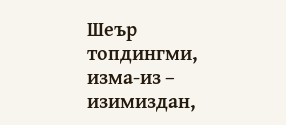Шеър топдингми, изма-из – изимиздан,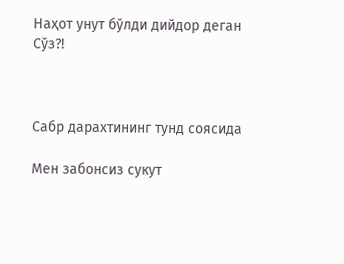Наҳот унут бўлди дийдор деган Сўз?!



Сабр дарахтининг тунд соясида

Мен забонсиз сукут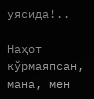уясида!..

Наҳот кўрмаяпсан, мана, мен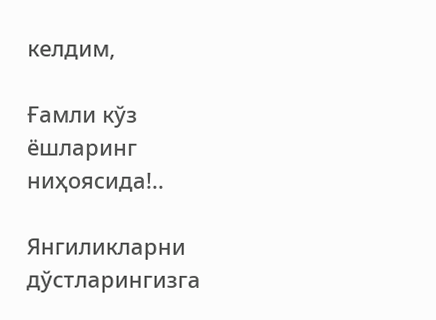келдим,

Ғамли кўз ёшларинг ниҳоясида!..

Янгиликларни дўстларингизга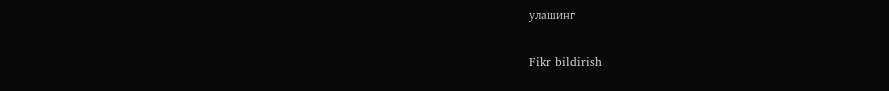улашинг

Fikr bildirish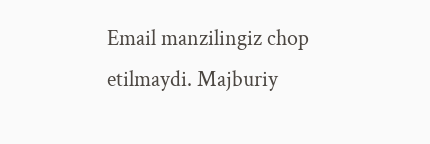Email manzilingiz chop etilmaydi. Majburiy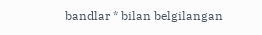bandlar * bilan belgilangan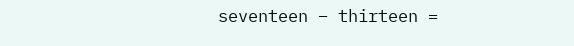seventeen − thirteen =